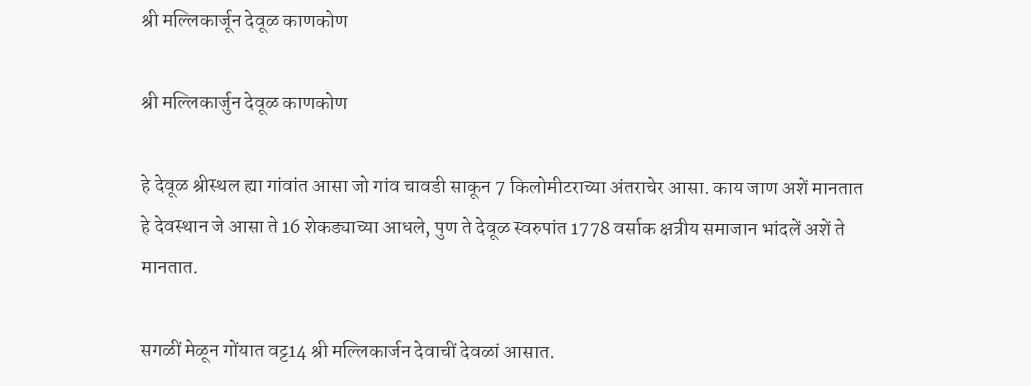श्री मल्लिकार्जून देवूळ काणकोण

श्री मल्लिकार्जुन देवूळ काणकोण

हे देवूळ श्रीस्थल ह्या गांवांत आसा जो गांव चावडी साकून 7 किलोमीटराच्या अंतराचेर आसा. काय जाण अशें मानतात हे देवस्थान जे आसा ते 16 शेकड्याच्या आधले, पुण ते देवूळ स्वरुपांत 1778 वर्साक क्षत्रीय समाजान भांदलें अशें ते मानतात.

सगळीं मेळून गोंयात वट्ट14 श्री मल्लिकार्जन देवाचीं देवळां आसात.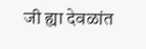जी ह्या देवळांत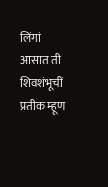लिंगां आसात ती शिवशंभूचीं प्रतीक म्हूण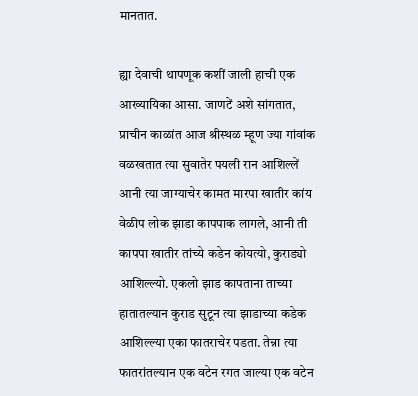मानतात.

ह्या देवाची थापणूक कशीं जाली हाची एक आख्यायिका आसा. जाणटें अशे सांगतात, प्राचीन काळांत आज श्रीस्थळ म्हूण ज्या गांवांक वळखतात त्या सुवातेर पयली रान आशिल्लें आनी त्या जाग्याचेर कामत मारपा खातीर कांय वेळीप लोक झाडा कापपाक लागले, आनी ती कापपा खातीर तांच्ये कडेन कोयत्यो, कुराड्यो आशिल्ल्यो. एकलो झाड कापताना ताच्या हातातल्यान कुराड सुटून त्या झाडाच्या कडेक आशिल्ल्या एका फातराचेर पडता. तेन्ना त्या फातरांतल्यान एक वटेन रगत जाल्या एक वटेन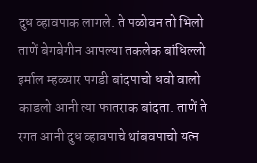दुध व्हावपाक लागले. ते पळोवन तो भिलो ताणें बेगबेगीन आपल्या तकलेक बांधिल्लो इर्माल म्हळ्यार पगडी बांदपाचो धवो वालो काडलो आनी त्या फातराक बांदता. ताणें ते रगत आनी दुध व्हावपाचे थांबवपाचो यत्न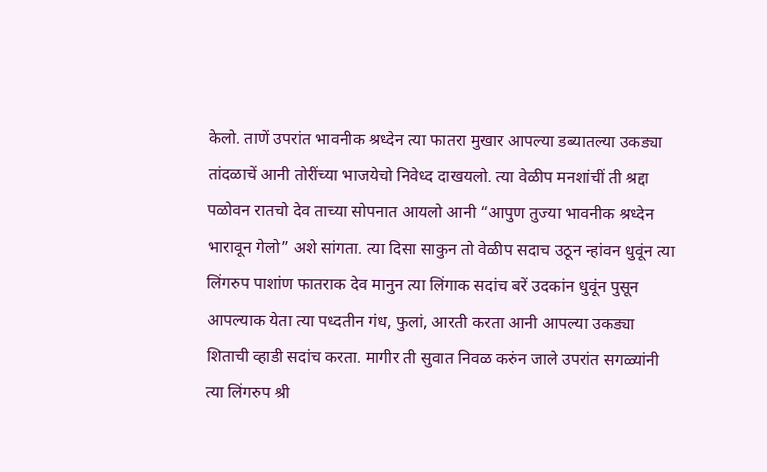केलो. ताणें उपरांत भावनीक श्रध्देन त्या फातरा मुखार आपल्या डब्यातल्या उकड्या तांदळाचें आनी तोरींच्या भाजयेचो निवेध्द दाखयलो. त्या वेळीप मनशांचीं ती श्रद्दा पळोवन रातचो देव ताच्या सोपनात आयलो आनी “आपुण तुज्या भावनीक श्रध्देन भारावून गेलो” अशे सांगता. त्या दिसा साकुन तो वेळीप सदाच उठून न्हांवन धुवूंन त्या लिंगरुप पाशांण फातराक देव मानुन त्या लिंगाक सदांच बरें उदकांन धुवूंन पुसून आपल्याक येता त्या पध्दतीन गंध, फुलां, आरती करता आनी आपल्या उकड्या शिताची व्हाडी सदांच करता. मागीर ती सुवात निवळ करुंन जाले उपरांत सगळ्यांनी त्या लिंगरुप श्री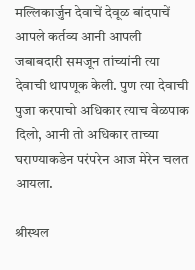मल्लिकार्जुन देवाचें देवूळ बांदपाचें आपले कर्तव्य आनी आपली जबाबदारी समजून तांच्यांनी त्या देवाची थापणूक केली. पुण त्या देवाची पुजा करपाचो अधिकार त्याच वेळपाक दिलो, आनी तो अधिकार ताच्या घराण्याकडेन परंपरेन आज मेरेन चलत आयला.

श्रीस्थल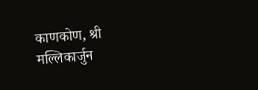काणकोण, श्री मल्लिकार्जुन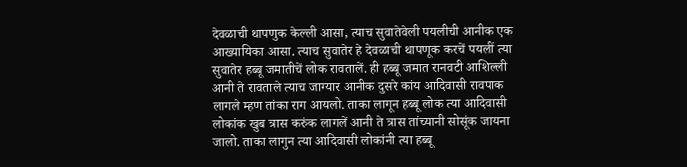देवळाची थापणुक केल्ली आसा, त्याच सुवातेवेली पयलीची आनीक एक आख्यायिका आसा. त्याच सुवातेर हे देवळाची थापणूक करचें पयलीं त्या सुवातेर हब्बू जमातीचें लोक रावतालें. ही हब्बू जमात रानवटी आशिल्ली आनी ते रावताले त्याच जाग्यार आनीक दुसरे कांय आदिवासी रावपाक लागले म्हण तांका राग आयलो. ताका लागून हब्बू लोक त्या आदिवासी लोकांक खुब त्रास करुंक लागलें आनी ते त्रास तांच्यानी सोसूंक जायना जालो. ताका लागुन त्या आदिवासी लोकांनी त्या हब्बू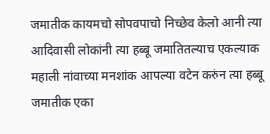जमातीक कायमचो सोपवपाचो निच्छेव केलो आनी त्या आदिवासी लोकांनी त्या हब्बू जमातितल्याच एकल्याक महाली नांवाच्या मनशांक आपल्या वटेन करुंन त्या हब्बू जमातीक एका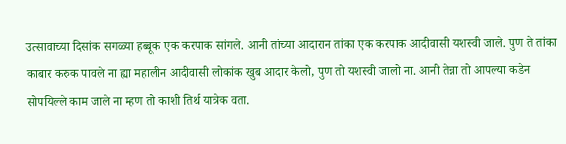उत्सावाच्या दिसांक सगळ्या हब्बूक एक करपाक सांगले. आनी तांच्या आदारान तांका एक करपाक आदीवासी यशस्वी जाले. पुण ते तांका काबार करुक पावले ना ह्या महालीन आदीवासी लोकांक खुब आदार केलो, पुण तो यशस्वी जालो ना. आनी तेन्ना तो आपल्या कडेन सोपयिल्ले काम जाले ना म्हण तो काशी तिर्थ यात्रेक वता.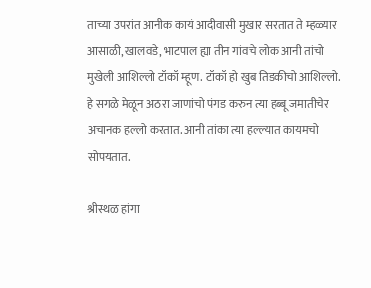ताच्या उपरांत आनीक कायं आदीवासी मुखार सरतात ते म्हळ्यार आसाळी, खालवडे, भाटपाल ह्या तीन गांवचे लोक आनी तांचो मुखेली आशिल्लो टॉकॉ म्हूण. टॉकॉ हो खुब तिडकीचो आशिल्लो. हे सगळे मेळून अठरा जाणांचो पंगड करुन त्या हब्बू जमातीचेर अचानक हल्लो करतात. आनी तांका त्या हल्ल्यात कायमचो सोपयतात.

श्रीस्थळ हांगा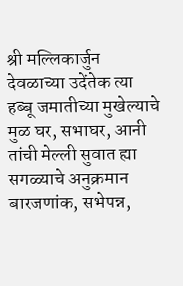श्री मल्लिकार्जुन देवळाच्या उदेंतेक त्या हब्बू जमातीच्या मुखेल्याचे मुळ घर, सभाघर, आनी तांची मेल्ली सुवात ह्या सगळ्याचे अनुक्रमान बारजणांक, सभेपन्न,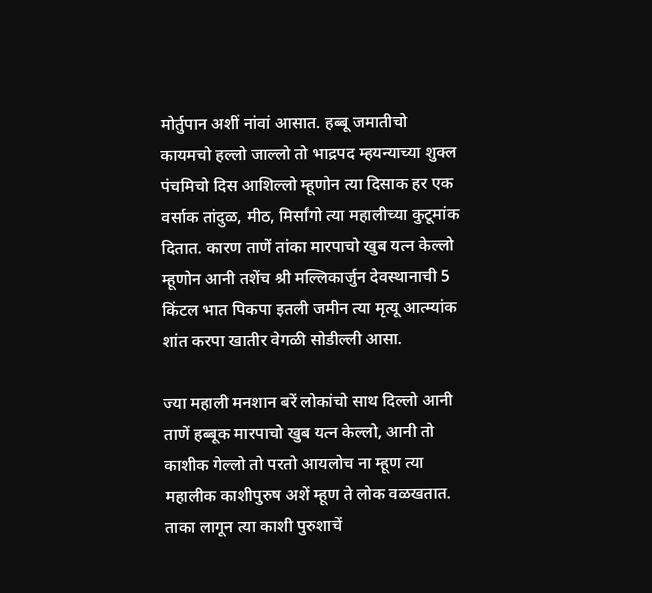मोर्तुपान अशीं नांवां आसात. हब्बू जमातीचो कायमचो हल्लो जाल्लो तो भाद्रपद म्हयन्याच्या शुक्ल पंचमिचो दिस आशिल्लो म्हूणोन त्या दिसाक हर एक वर्साक तांदुळ, मीठ, मिर्सांगो त्या महालीच्या कुटूमांक दितात. कारण ताणें तांका मारपाचो खुब यत्न केल्लो म्हूणोन आनी तशेंच श्री मल्लिकार्जुन देवस्थानाची 5 किंटल भात पिकपा इतली जमीन त्या मृत्यू आत्म्यांक शांत करपा खातीर वेगळी सोडील्ली आसा.

ज्या महाली मनशान बरें लोकांचो साथ दिल्लो आनी ताणें हब्बूक मारपाचो खुब यत्न केल्लो, आनी तो काशीक गेल्लो तो परतो आयलोच ना म्हूण त्या महालीक काशीपुरुष अशें म्हूण ते लोक वळखतात. ताका लागून त्या काशी पुरुशाचें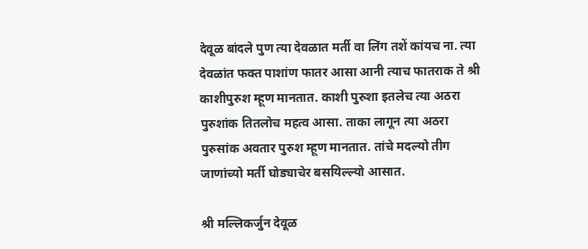देवूळ बांदले पुण त्या देवळात मर्ती वा लिंग तशें कांयच ना. त्या देवळांत फक्त पाशांण फातर आसा आनी त्याच फातराक ते श्री काशीपुरुश म्हूण मानतात. काशी पुरुशा इतलेच त्या अठरा पुरुशांक तितलोच महत्व आसा. ताका लागून त्या अठरा पुरुसांक अवतार पुरुश म्हूण मानतात. तांचे मदल्यो तीग जाणांच्यो मर्ती घोड्याचेर बसयिल्ल्यो आसात.

श्री मल्लिकर्जुन देवूळ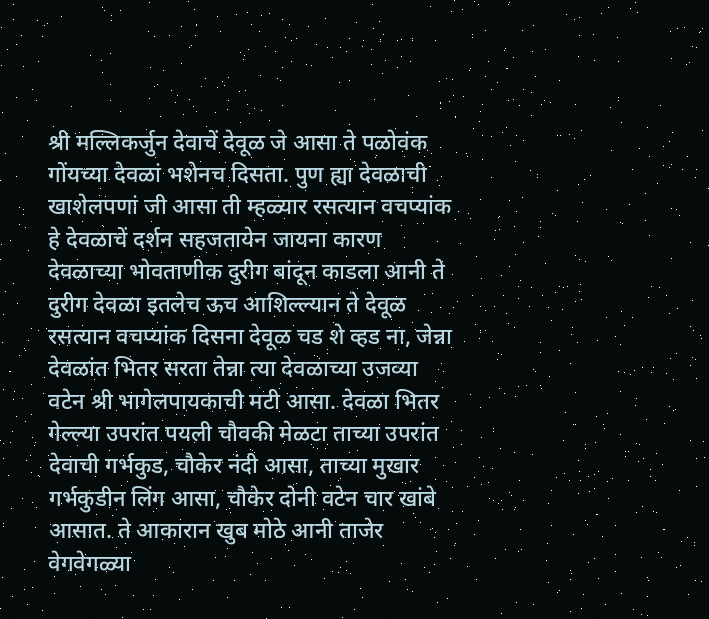श्री मल्लिकर्जुन देवाचें देवूळ जे आसा ते पळोवंक गोंयच्या देवळां भशेनच दिसता. पुण ह्या देवळाची खाशेलपणां जी आसा ती म्हळ्यार रसत्यान वचप्यांक हे देवळाचें दर्शन सहजतायेन जायना कारण देवळाच्या भोवताणीक दुरीग बांदून काडला आनी ते दुरीग देवळा इतलेच ऊच आशिल्ल्यान ते देवूळ रसत्यान वचप्यांक दिसना देवूळ चड शे व्हड ना, जेन्ना देवळांत भितर सरता तेन्ना त्या देवळाच्या उजव्या वटेन श्री भागेलपायकाची मटी आसा. देवळा भितर गेल्ल्या उपरांत पयली चौवकी मेळटा ताच्या उपरांत देवाची गर्भकुड, चौकेर नंदी आसा, ताच्या मुखार गर्भकुडीन लिंग आसा, चौकेर दोनी वटेन चार खांबे आसात. ते आकारान खुब मोठे आनी ताजेर वेगवेगळ्या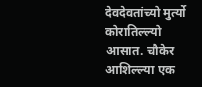देवदेवतांच्यो मुर्त्यो कोरातिल्ल्यो आसात. चौकेर आशिल्ल्या एक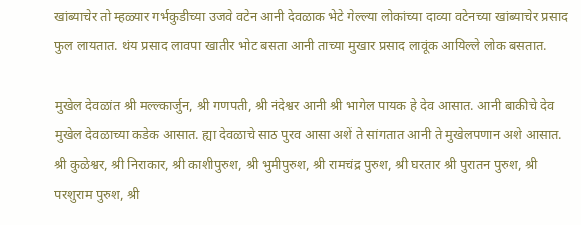खांब्याचेर तो म्हळ्यार गर्भकुडीच्या उजवे वटेन आनी देवळाक भेटे गेल्ल्या लोकांच्या दाव्या वटेनच्या खांब्याचेर प्रसाद फुल लायतात. थंय प्रसाद लावपा खातीर भोट बसता आनी ताच्या मुखार प्रसाद लावूंक आयिल्ले लोक बसतात.

मुखेल देवळांत श्री मल्ल्कार्जुन, श्री गणपती, श्री नंदेश्वर आनी श्री भागेल पायक हे देव आसात. आनी बाकीचे देव मुखेल देवळाच्या कडेक आसात. ह्या देवळाचे साठ पुरव आसा अशें ते सांगतात आनी ते मुखेलपणान अशे आसात. श्री कुळेश्वर, श्री निराकार, श्री काशीपुरुश, श्री भुमीपुरुश, श्री रामचंद्र पुरुश, श्री घरतार श्री पुरातन पुरुश, श्री परशुराम पुरुश, श्री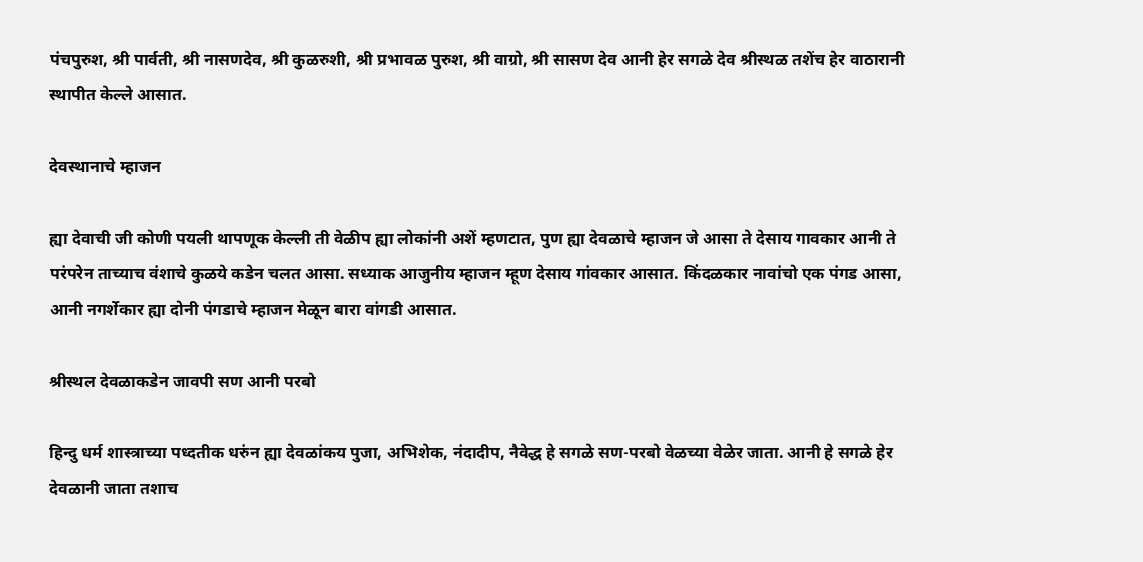पंचपुरुश, श्री पार्वती, श्री नासणदेव, श्री कुळरुशी, श्री प्रभावळ पुरुश, श्री वाग्रो, श्री सासण देव आनी हेर सगळे देव श्रीस्थळ तशेंच हेर वाठारानी स्थापीत केल्ले आसात.

देवस्थानाचे म्हाजन

ह्या देवाची जी कोणी पयली थापणूक केल्ली ती वेळीप ह्या लोकांनी अशें म्हणटात, पुण ह्या देवळाचे म्हाजन जे आसा ते देसाय गावकार आनी ते परंपरेन ताच्याच वंशाचे कुळये कडेन चलत आसा. सध्याक आजुनीय म्हाजन म्हूण देसाय गांवकार आसात. किंदळकार नावांचो एक पंगड आसा, आनी नगर्शेकार ह्या दोनी पंगडाचे म्हाजन मेळून बारा वांगडी आसात.

श्रीस्थल देवळाकडेन जावपी सण आनी परबो

हिन्दु धर्म शास्त्राच्या पध्दतीक धरुंन ह्या देवळांकय पुजा, अभिशेक, नंदादीप, नैवेद्ध हे सगळे सण-परबो वेळच्या वेळेर जाता. आनी हे सगळे हेर देवळानी जाता तशाच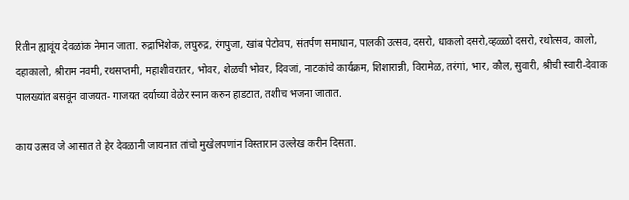रितीन ह्यावूंय देवळांक नेमान जाता. रुद्राभिशेक, लघुरुद्र, रंगपुजा, खांब पेटोवप, संतर्पण समाधान, पालकी उत्सव, दसरो, धाकलो दसरो,व्हळ्ळो दसरो, रथोत्सव, कालो, दहाकालो, श्रीराम नवमी, रथसप्तमी, महाशीवरातर, भोवर, शेळची भोवर, दिवजां, नाटकांचे कार्यक्रम, शिशारान्नी, विरामेळ, तरंगां, भार, कौल, सुवारी, श्रीची स्वारी-देवाक पालख्यांत बसवूंन वाजयत- गाजयत दर्याच्या वेळेर स्नान करुन हाडटात, तशीच भजना जातात.

काय उत्सव जे आसात ते हेर देवळानी जायनात तांचो मुखेलपणांन विस्तारान उल्लेख करीन दिसता.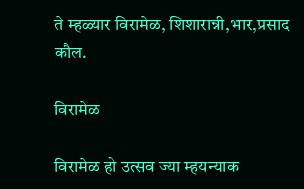ते म्हळ्यार विरामेळ, शिशारान्नी,भार,प्रसाद कौल.

विरामेळ

विरामेळ हो उत्सव ज्या म्हयन्याक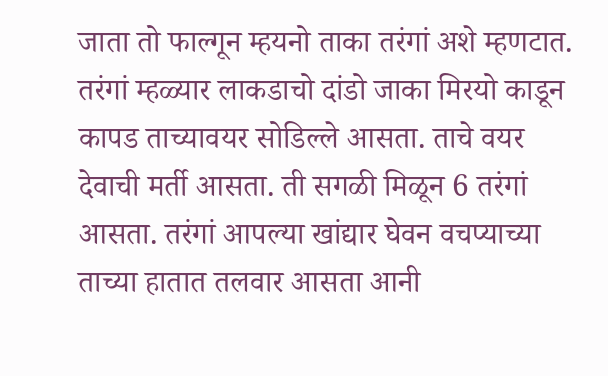जाता तो फाल्गून म्हयनो ताका तरंगां अशे म्हणटात. तरंगां म्हळ्यार लाकडाचो दांडो जाका मिरयो काडून कापड ताच्यावयर सोडिल्ले आसता. ताचे वयर देवाची मर्ती आसता. ती सगळी मिळून 6 तरंगां आसता. तरंगां आपल्या खांद्यार घेवन वचप्याच्या ताच्या हातात तलवार आसता आनी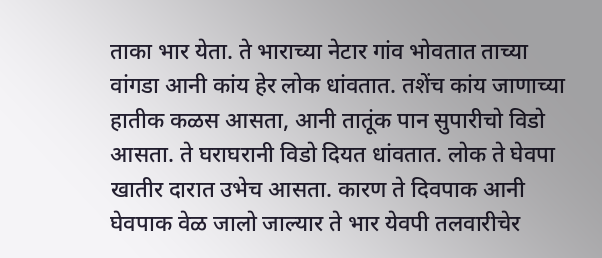ताका भार येता. ते भाराच्या नेटार गांव भोवतात ताच्या वांगडा आनी कांय हेर लोक धांवतात. तशेंच कांय जाणाच्या हातीक कळस आसता, आनी तातूंक पान सुपारीचो विडो आसता. ते घराघरानी विडो दियत धांवतात. लोक ते घेवपा खातीर दारात उभेच आसता. कारण ते दिवपाक आनी घेवपाक वेळ जालो जाल्यार ते भार येवपी तलवारीचेर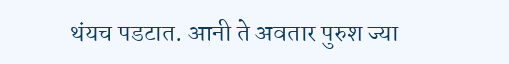थंयच पडटात. आनी ते अवतार पुरुश ज्या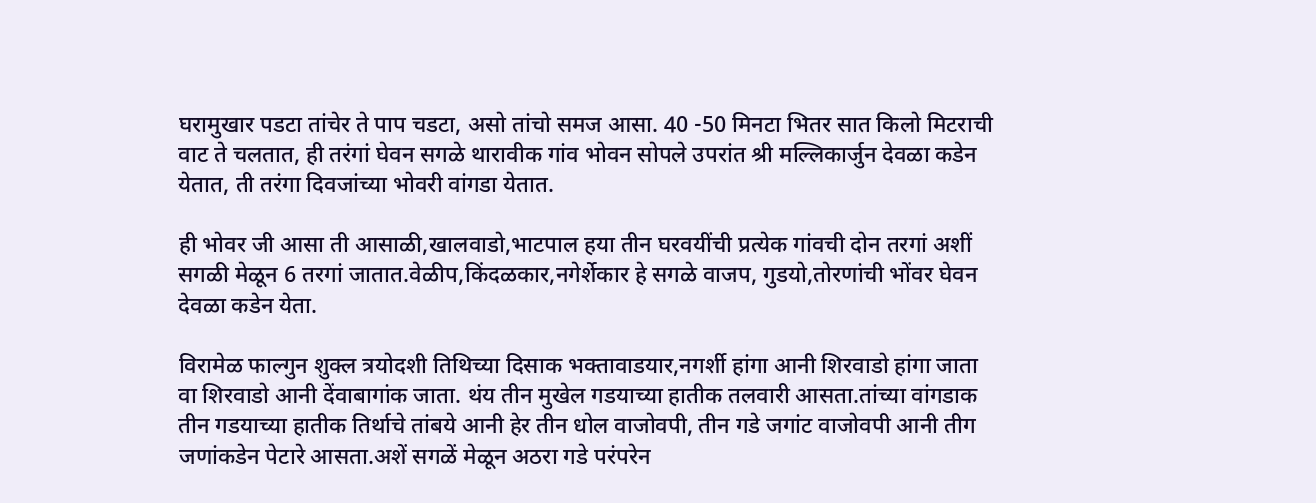घरामुखार पडटा तांचेर ते पाप चडटा, असो तांचो समज आसा. 40 -50 मिनटा भितर सात किलो मिटराची वाट ते चलतात, ही तरंगां घेवन सगळे थारावीक गांव भोवन सोपले उपरांत श्री मल्लिकार्जुन देवळा कडेन येतात, ती तरंगा दिवजांच्या भोवरी वांगडा येतात.

ही भोवर जी आसा ती आसाळी,खालवाडो,भाटपाल हया तीन घरवयींची प्रत्येक गांवची दोन तरगां अशीं सगळी मेळून 6 तरगां जातात.वेळीप,किंदळकार,नगेर्शेकार हे सगळे वाजप, गुडयो,तोरणांची भोंवर घेवन देवळा कडेन येता.

विरामेळ फाल्गुन शुक्ल त्रयोदशी तिथिच्या दिसाक भक्तावाडयार,नगर्शी हांगा आनी शिरवाडो हांगा जाता वा शिरवाडो आनी देंवाबागांक जाता. थंय तीन मुखेल गडयाच्या हातीक तलवारी आसता.तांच्या वांगडाक तीन गडयाच्या हातीक तिर्थाचे तांबये आनी हेर तीन धोल वाजोवपी, तीन गडे जगांट वाजोवपी आनी तीग जणांकडेन पेटारे आसता.अशें सगळें मेळून अठरा गडे परंपरेन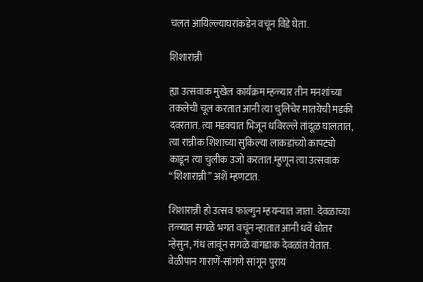चलत आयिल्ल्याघरांकडेन वचूंन विडे घेता.

शिशारान्नी

ह्या उत्सवाक मुखेल कार्यक्रम म्हळ्यार तीन मनशांच्या तकलेची चूल करतात आनी त्या चुलिचेर मातयेची मडकी दवरतात. त्या मडक्यात भिजून धविरल्ले तांदूळ घालतात, त्या रान्नीक शिशाच्या सुकिल्या लाकडांच्यो कापट्यो काडून त्या चुलीक उजो करतात.म्हुणून त्या उत्सवाक “शिशारान्नी” अशें म्हणटात.

शिशारान्नी हो उत्सव फाल्गुन म्हयन्यात जाता. देवळाच्या तळ्यात सगळे भगत वचूंन न्हातात आनी धवें धोतर न्हेसुन, गंध लावूंन सगळे वांगडाक देवळांत येतात. वेळीपान गाराणें-सांगणे सांगून पुराय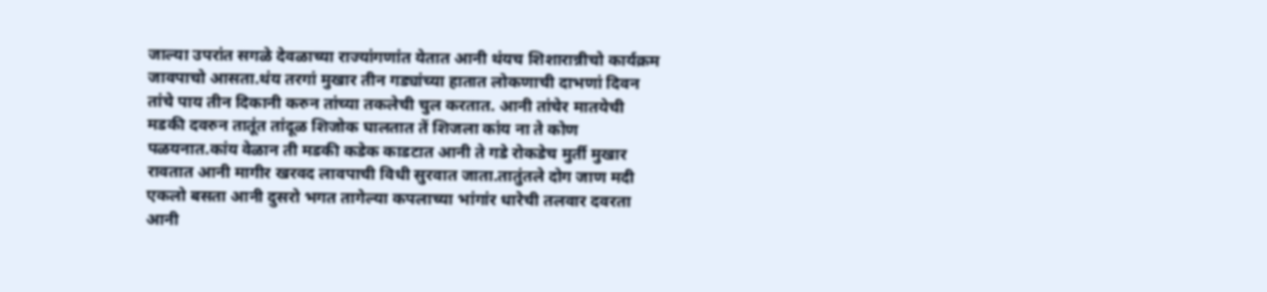जाल्या उपरांत सगळे देवळाच्या राज्यांगणांत येतात आनी थंयच शिशारान्नीचो कार्यक्रम जावपाचो आसता.थंय तरगां मुखार तीन गड्यांच्या हातात लोकणाची दाभणां दिवन तांचे पाय तीन दिकानी करुन तांच्या तकलेची चुल करतात. आनी तांचेर मातयेची मडकी दवरुन तातूंत तांदूळ शिजोक घालतात तें शिजला कांय ना ते कोण पळयनात.कांय वेळान ती मडकी कडेक काडटात आनी ते गडे रोकडेच मुर्ती मुखार रावतात आनी मागीर खरवद लावपाची विधी सुरवात जाता.तातुंतले दोग जाण मदी एकलो बसता आनी दुसरो भगत तागेल्या कपलाच्या भांगांर धारेची तलवार दवरता आनी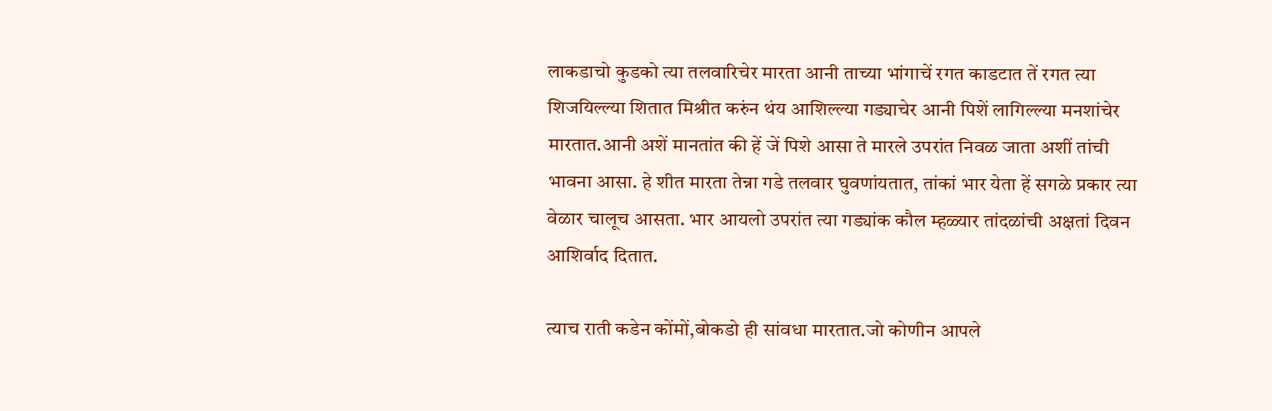लाकडाचो कुडको त्या तलवारिचेर मारता आनी ताच्या भांगाचें रगत काडटात तें रगत त्या शिजयिल्ल्या शितात मिश्रीत करुंन थंय आशिल्ल्या गड्याचेर आनी पिशें लागिल्ल्या मनशांचेर मारतात.आनी अशें मानतांत की हें जें पिशे आसा ते मारले उपरांत निवळ जाता अशीं तांची भावना आसा. हे शीत मारता तेन्ना गडे तलवार घुवणांयतात, तांकां भार येता हें सगळे प्रकार त्या वेळार चालूच आसता. भार आयलो उपरांत त्या गड्यांक कौल म्हळ्यार तांदळांची अक्षतां दिवन आशिर्वाद दितात.

त्याच राती कडेन कोंमों,बोकडो ही सांवधा मारतात.जो कोणीन आपले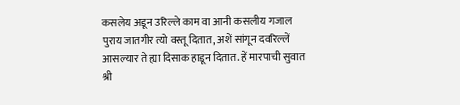कसलेय अडून उरिल्ले काम वा आनी कसलीय गजाल पुराय जातगीर त्यो वस्तू दितात, अशें सांगून दवरिल्लें आसल्यार ते ह्या दिसाक हाडून दितात. हें मारपाची सुवात श्री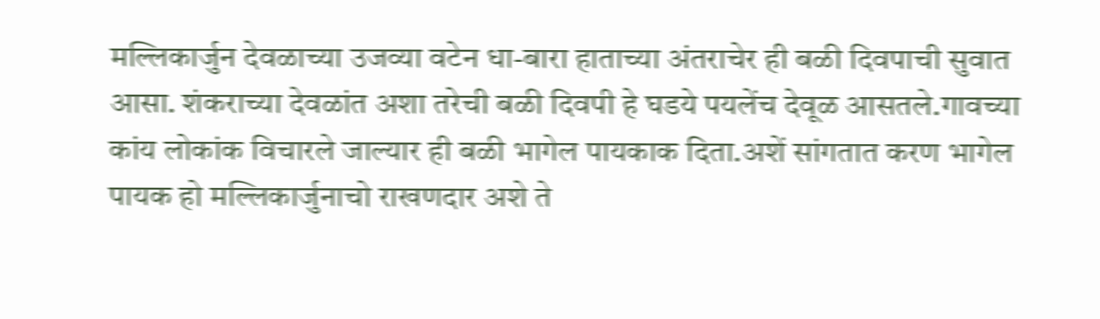मल्लिकार्जुन देवळाच्या उजव्या वटेन धा-बारा हाताच्या अंतराचेर ही बळी दिवपाची सुवात आसा. शंकराच्या देवळांत अशा तरेची बळी दिवपी हे घडये पयलेंच देवूळ आसतले.गावच्या कांय लोकांक विचारले जाल्यार ही बळी भागेल पायकाक दिता.अशें सांगतात करण भागेल पायक हो मल्लिकार्जुनाचो राखणदार अशे ते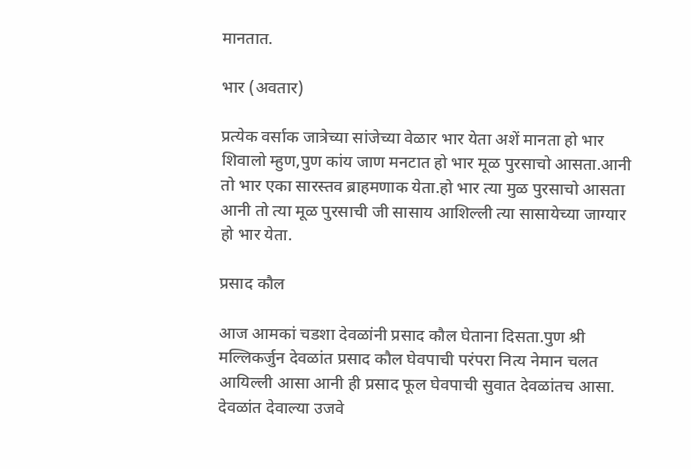मानतात.

भार (अवतार)

प्रत्येक वर्साक जात्रेच्या सांजेच्या वेळार भार येता अशें मानता हो भार शिवालो म्हुण,पुण कांय जाण मनटात हो भार मूळ पुरसाचो आसता.आनी तो भार एका सारस्तव ब्राहमणाक येता.हो भार त्या मुळ पुरसाचो आसता आनी तो त्या मूळ पुरसाची जी सासाय आशिल्ली त्या सासायेच्या जाग्यार हो भार येता.

प्रसाद कौल

आज आमकां चडशा देवळांनी प्रसाद कौल घेताना दिसता.पुण श्री मल्लिकर्जुन देवळांत प्रसाद कौल घेवपाची परंपरा नित्य नेमान चलत आयिल्ली आसा आनी ही प्रसाद फूल घेवपाची सुवात देवळांतच आसा. देवळांत देवाल्या उजवे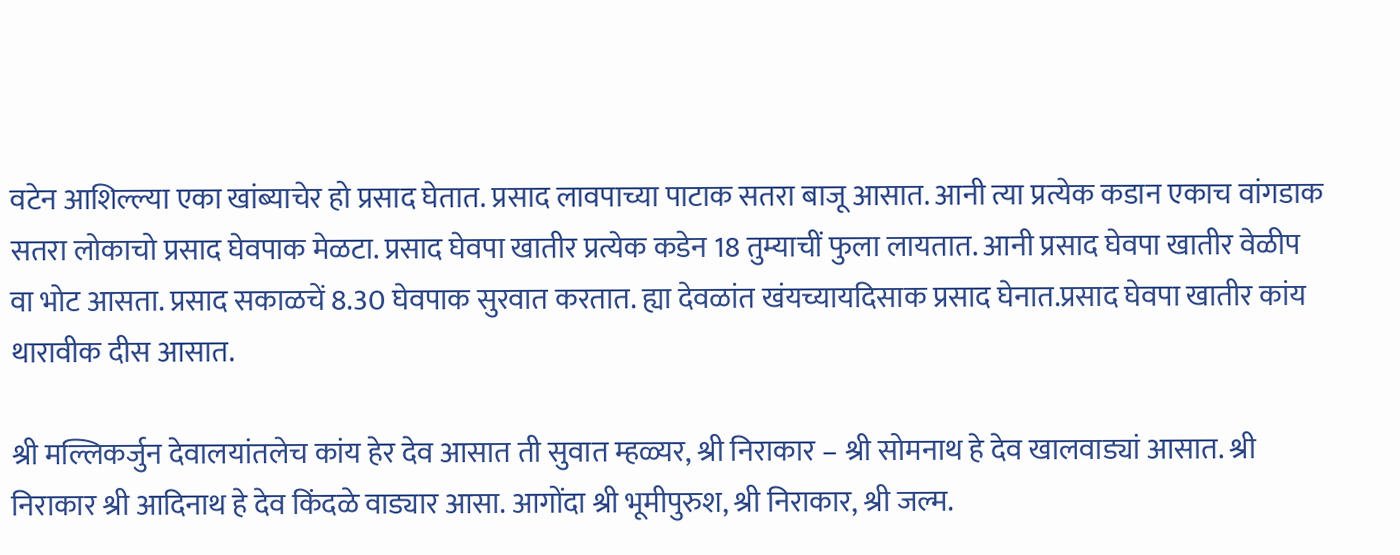वटेन आशिल्ल्या एका खांब्याचेर हो प्रसाद घेतात. प्रसाद लावपाच्या पाटाक सतरा बाजू आसात. आनी त्या प्रत्येक कडान एकाच वांगडाक सतरा लोकाचो प्रसाद घेवपाक मेळटा. प्रसाद घेवपा खातीर प्रत्येक कडेन 18 तुम्याचीं फुला लायतात. आनी प्रसाद घेवपा खातीर वेळीप वा भोट आसता. प्रसाद सकाळचें 8.30 घेवपाक सुरवात करतात. ह्या देवळांत खंयच्यायदिसाक प्रसाद घेनात.प्रसाद घेवपा खातीर कांय थारावीक दीस आसात.

श्री मल्लिकर्जुन देवालयांतलेच कांय हेर देव आसात ती सुवात म्हळ्यर, श्री निराकार – श्री सोमनाथ हे देव खालवाड्यां आसात. श्री निराकार श्री आदिनाथ हे देव किंदळे वाड्यार आसा. आगोंदा श्री भूमीपुरुश, श्री निराकार, श्री जल्म.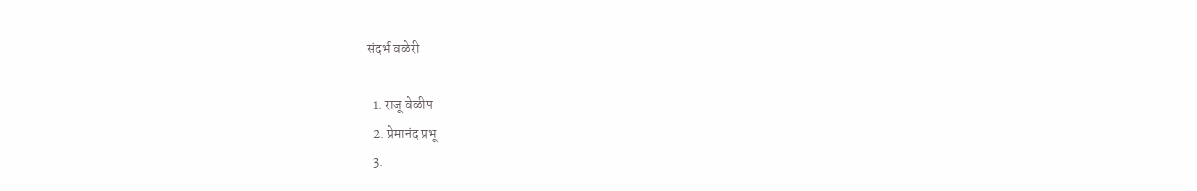संदर्भ वळेरी

  1. राजू वेळीप
  2. प्रेमानंद प्रभू
  3.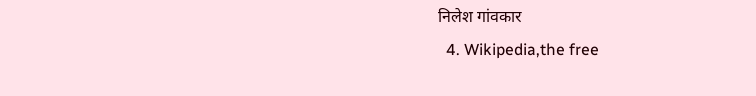निलेश गांवकार
  4. Wikipedia,the free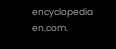encyclopedia en.com.